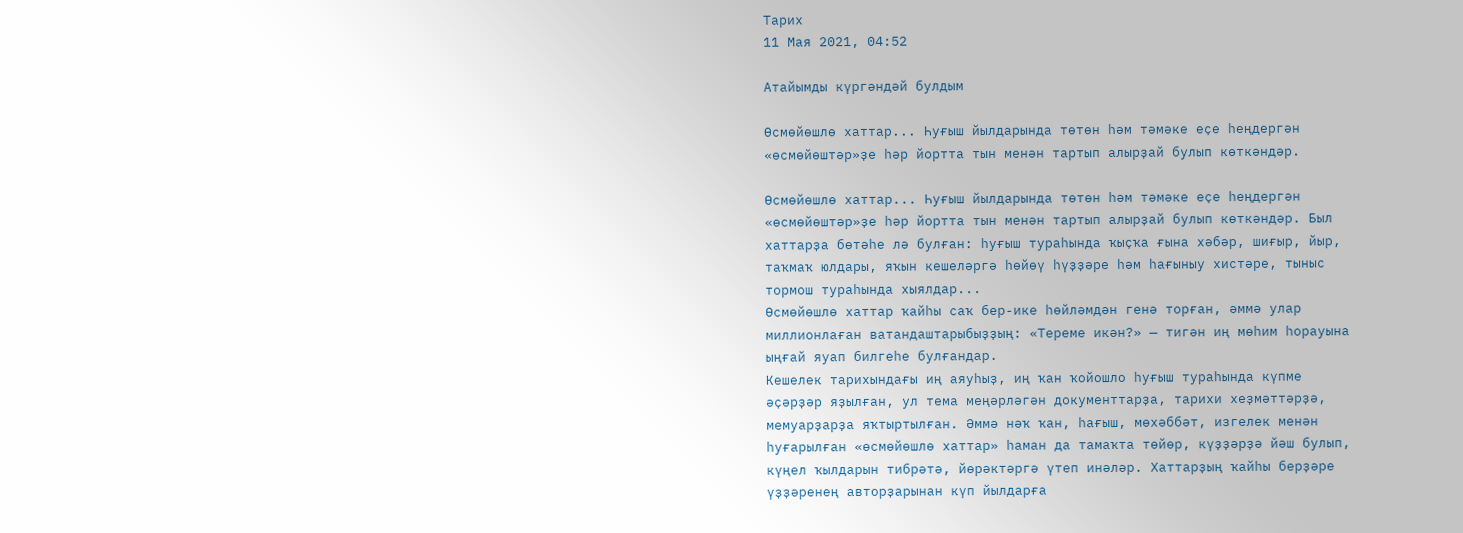Тарих
11 Мая 2021, 04:52

Атайымды күргәндәй булдым

Өсмөйөшлө хаттар... Һуғыш йылдарында төтөн һәм тәмәке еҫе һеңдергән «өсмөйөштәр»ҙе һәр йортта тын менән тартып алырҙай булып көткәндәр.

Өсмөйөшлө хаттар... Һуғыш йылдарында төтөн һәм тәмәке еҫе һеңдергән «өсмөйөштәр»ҙе һәр йортта тын менән тартып алырҙай булып көткәндәр. Был хаттарҙа бөтәһе лә булған: һуғыш тураһында ҡыҫҡа ғына хәбәр, шиғыр, йыр, таҡмаҡ юлдары, яҡын кешеләргә һөйөү һүҙҙәре һәм һағыныу хистәре, тыныс тормош тураһында хыялдар...
Өсмөйөшлө хаттар ҡайһы саҡ бер-ике һөйләмдән генә торған, әммә улар миллионлаған ватандаштарыбыҙҙың: «Тереме икән?» — тигән иң мөһим һорауына ыңғай яуап билгеһе булғандар.
Кешелек тарихындағы иң аяуһыҙ, иң ҡан ҡойошло һуғыш тураһында күпме әҫәрҙәр яҙылған, ул тема меңәрләгән документтарҙа, тарихи хеҙмәттәрҙә, мемуарҙарҙа яҡтыртылған. Әммә нәҡ ҡан, һағыш, мөхәббәт, изгелек менән һуғарылған «өсмөйөшлө хаттар» һаман да тамаҡта төйөр, күҙҙәрҙә йәш булып, күңел ҡылдарын тибрәтә, йөрәктәргә үтеп инәләр. Хаттарҙың ҡайһы берҙәре үҙҙәренең авторҙарынан күп йылдарға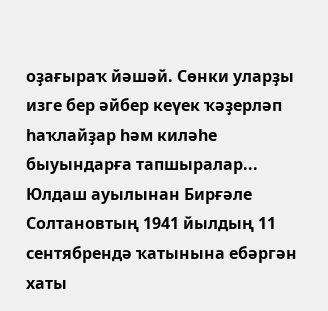оҙағыраҡ йәшәй. Сөнки уларҙы изге бер әйбер кеүек ҡәҙерләп һаҡлайҙар һәм киләһе быуындарға тапшыралар...
Юлдаш ауылынан Бирғәле Солтановтың 1941 йылдың 11 сентябрендә ҡатынына ебәргән хаты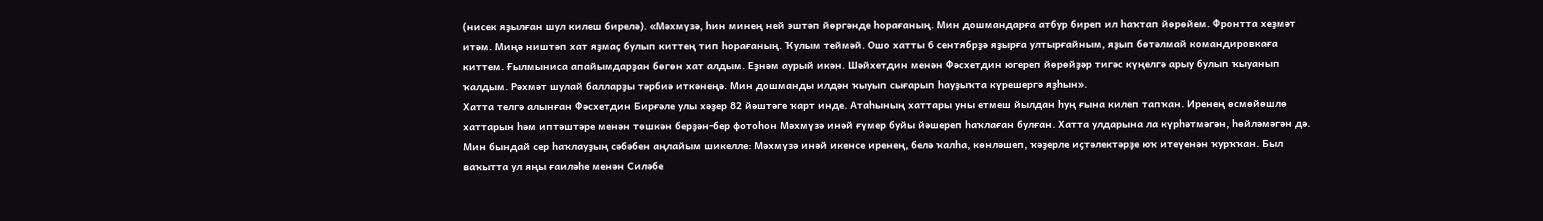(нисек яҙылған шул килеш бирелә). «Мәхмүзә, һин минең ней эштәп йөргәнде һорағаның. Мин дошмандарға атбур биреп ил һаҡтап йөрөйем. Фронтта хеҙмәт итәм. Миңә ништәп хат яҙмаҫ булып киттең тип һорағаның. Ҡулым теймәй. Ошо хатты 6 сентябрҙә яҙырға ултырғайным, яҙып бөтәлмай командировкаға киттем. Ғылмыниса апайымдарҙан бөгөн хат алдым. Еҙнәм аурый икән. Шәйхетдин менән Фәсхетдин югереп йөрөйҙәр тигәс күңелгә арыу булып ҡыуанып ҡалдым. Рәхмәт шулай балларҙы тәрбиә иткәнеңә. Мин дошманды илдән ҡыуып сығарып һауҙыҡта күрешергә яҙһын».
Хатта телгә алынған Фәсхетдин Бирғәле улы хәҙер 82 йәштәге ҡарт инде. Атаһының хаттары уны етмеш йылдан һуң ғына килеп тапҡан. Иренең өсмөйөшлө хаттарын һәм иптәштәре менән төшкән берҙән-бер фотоһон Мәхмүзә инәй ғүмер буйы йәшереп һаҡлаған булған. Хатта улдарына ла күрһәтмәгән, һөйләмәгән дә. Мин бындай сер һаҡлауҙың сәбәбен аңлайым шикелле: Мәхмүзә инәй икенсе иренең, белә ҡалһа, көнләшеп, ҡәҙерле иҫтәлектәрҙе юҡ итеүенән ҡурҡҡан. Был ваҡытта ул яңы ғаиләһе менән Силәбе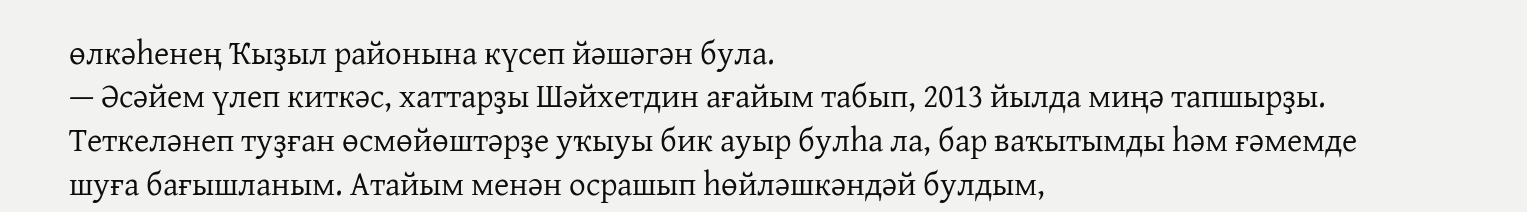өлкәһенең Ҡыҙыл районына күсеп йәшәгән була.
— Әсәйем үлеп киткәс, хаттарҙы Шәйхетдин ағайым табып, 2013 йылда миңә тапшырҙы. Теткеләнеп туҙған өсмөйөштәрҙе уҡыуы бик ауыр булһа ла, бар ваҡытымды һәм ғәмемде шуға бағышланым. Атайым менән осрашып һөйләшкәндәй булдым,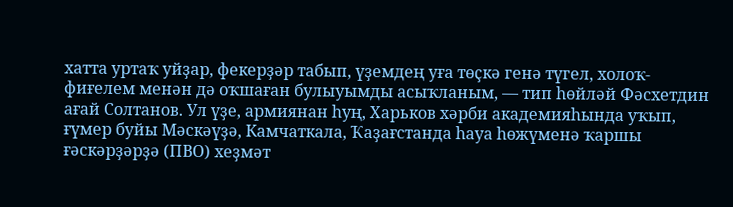хатта уртаҡ уйҙар, фекерҙәр табып, үҙемдең уға төҫкә генә түгел, холоҡ-фиғелем менән дә оҡшаған булыуымды асыҡланым, — тип һөйләй Фәсхетдин ағай Солтанов. Ул үҙе, армиянан һуң, Харьков хәрби академияһында уҡып, ғүмер буйы Мәскәүҙә, Камчаткала, Ҡаҙағстанда һауа һөжүменә ҡаршы ғәскәрҙәрҙә (ПВО) хеҙмәт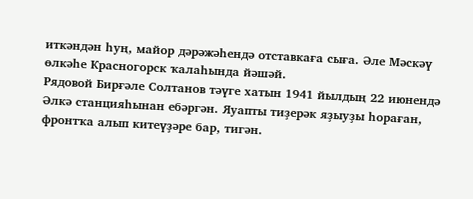иткәндән һуң, майор дәрәжәһендә отставкаға сыға. Әле Мәскәү өлкәһе Красногорск ҡалаһында йәшәй.
Рядовой Бирғәле Солтанов тәүге хатын 1941 йылдың 22 июнендә Әлкә станцияһынан ебәргән. Яуапты тиҙерәк яҙыуҙы һораған, фронтҡа алып китеүҙәре бар, тигән.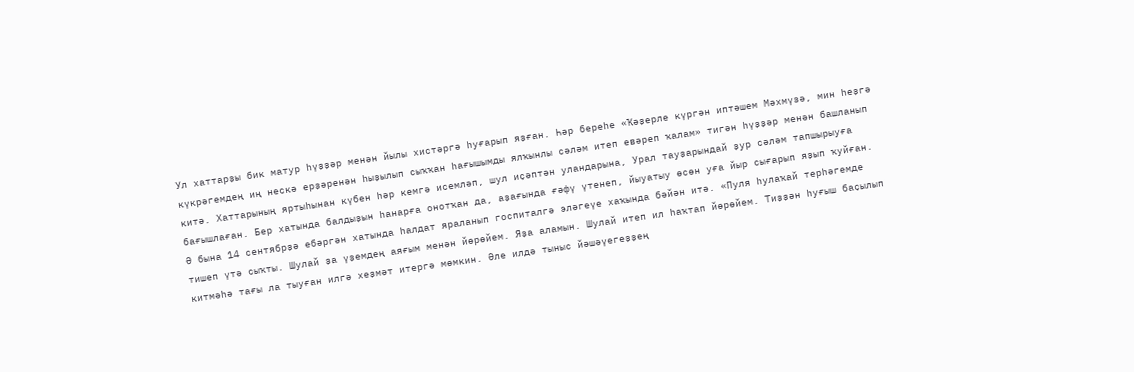Ул хаттарҙы бик матур һүҙҙәр менән йылы хистәргә һуғарып яҙған. Һәр береһе «Ҡәҙерле күргән иптәшем Мәхмүзә, мин һеҙгә күкрәгемдең иң нескә ерҙәренән һыҙылып сыҡҡан һағышымды ялҡынлы сәләм итеп евәреп ҡалам» тигән һүҙҙәр менән башланып китә. Хаттарының яртыһынан күбен һәр кемгә исемләп, шул иҫәптән уландарына, Урал тауҙарындай ҙур сәләм тапшырыуға бағышлаған. Бер хатында балдыҙын һанарға онотҡан да, аҙағында ғәфү үтенеп, йыуатыу өсөн уға йыр сығарып яҙып ҡуйған.
Ә бына 14 сентябрҙә ебәргән хатында һалдат яраланып госпиталгә эләгеүе хаҡында бәйән итә. «Пуля һулаҡай терһәгемде тишеп үтә сыҡты. Шулай ҙа үҙемдең аяғым менән йөрөйем. Яҙа аламын. Шулай итеп ил һаҡтап йөрөйем. Тиҙҙән һуғыш баҫылып китмәһә тағы ла тыуған илгә хеҙмәт итергә мөмкин. Әле илдә тыныс йәшәүегеҙҙең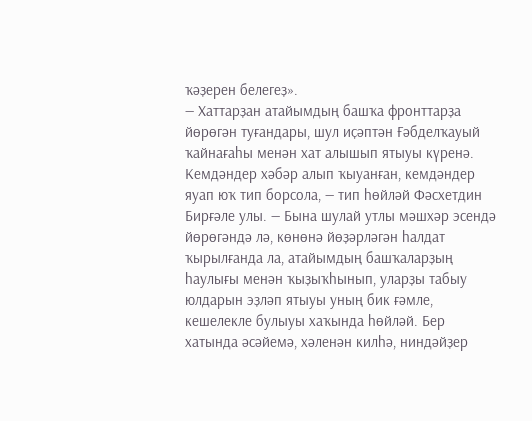ҡәҙерен белегеҙ».
— Хаттарҙан атайымдың башҡа фронттарҙа йөрөгән туғандары, шул иҫәптән Ғәбделҡауый ҡайнағаһы менән хат алышып ятыуы күренә. Кемдәндер хәбәр алып ҡыуанған, кемдәндер яуап юҡ тип борсола, — тип һөйләй Фәсхетдин Бирғәле улы. — Бына шулай утлы мәшхәр эсендә йөрөгәндә лә, көнөнә йөҙәрләгән һалдат ҡырылғанда ла, атайымдың башҡаларҙың һаулығы менән ҡыҙыҡһынып, уларҙы табыу юлдарын эҙләп ятыуы уның бик ғәмле, кешелекле булыуы хаҡында һөйләй. Бер хатында әсәйемә, хәленән килһә, ниндәйҙер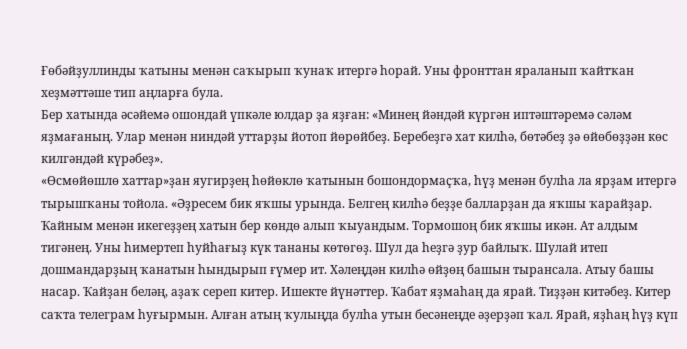Ғөбәйҙуллинды ҡатыны менән саҡырып ҡунаҡ итергә һорай. Уны фронттан яраланып ҡайтҡан хеҙмәттәше тип аңларға була.
Бер хатында әсәйемә ошондай үпкәле юлдар ҙа яҙған: «Минең йәндәй күргән иптәштәремә сәләм яҙмағаның. Улар менән ниндәй уттарҙы йотоп йөрөйбеҙ. Беребеҙгә хат килһә, бөтәбеҙ ҙә өйөбөҙҙән көс килгәндәй күрәбеҙ».
«Өсмөйөшлө хаттар»ҙан яугирҙең һөйөклө ҡатынын бошондормаҫҡа, һүҙ менән булһа ла ярҙам итергә тырышҡаны тойола. «Әҙресем бик яҡшы урында. Белгең килһә беҙҙе балларҙан да яҡшы ҡарайҙар. Ҡайным менән икегеҙҙең хатын бер көндө алып ҡыуандым. Тормошоң бик яҡшы икән. Ат алдым тигәнең. Уны һимертеп һуйһағыҙ күк тананы көтөгөҙ. Шул да һеҙгә ҙур байлыҡ. Шулай итеп дошмандарҙың ҡанатын һындырып ғүмер ит. Хәлеңдән килһә өйҙөң башын тырансала. Атыу башы насар. Ҡайҙан беләң, аҙаҡ сереп китер. Ишекте йүнәттер. Ҡабат яҙмаһаң да ярай. Тиҙҙән китәбеҙ. Китер саҡта телеграм һуғырмын. Алған атың ҡулыңда булһа утын бесәнеңде әҙерҙәп ҡал. Ярай, яҙһаң һүҙ күп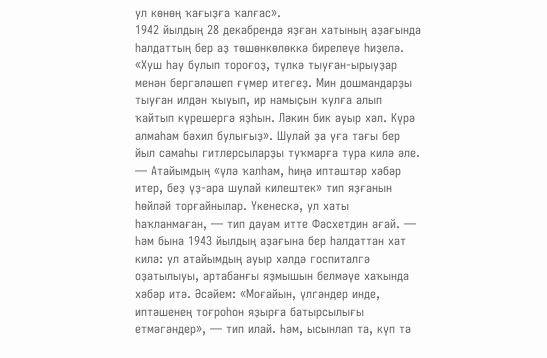ул көнөң ҡағыҙға ҡалғас».
1942 йылдың 28 декабрендә яҙған хатының аҙағында һалдаттың бер аҙ төшөнкөлөккә бирелеүе һиҙелә. «Хуш һау булып тороғоҙ, түлкә тыуған-ырыуҙар менән бергәләшеп ғүмер итегеҙ. Мин дошмандарҙы тыуған илдән ҡыуып, ир намыҫын ҡулға алып ҡайтып күрешергә яҙһын. Ләкин бик ауыр хәл. Күрә алмаһам бәхил булығыҙ». Шулай ҙа уға тағы бер йыл самаһы гитлерсыларҙы туҡмарға тура килә әле.
— Атайымдың «үлә ҡалһам, һиңә иптәштәр хәбәр итер, беҙ үҙ-ара шулай килештек» тип яҙғанын һөйләй торғайнылар. Үкенескә, ул хаты һаҡланмаған, — тип дауам итте Фәсхетдин ағай. — Һәм бына 1943 йылдың аҙағына бер һалдаттан хат килә: ул атайымдың ауыр хәлдә госпиталгә оҙатылыуы, артабанғы яҙмышын белмәүе хаҡында хәбәр итә. Әсәйем: «Моғайын, үлгәндер инде, иптәшенең тоғроһон яҙырға батырсылығы етмәгәндер», — тип илай. Һәм, ысынлап та, күп тә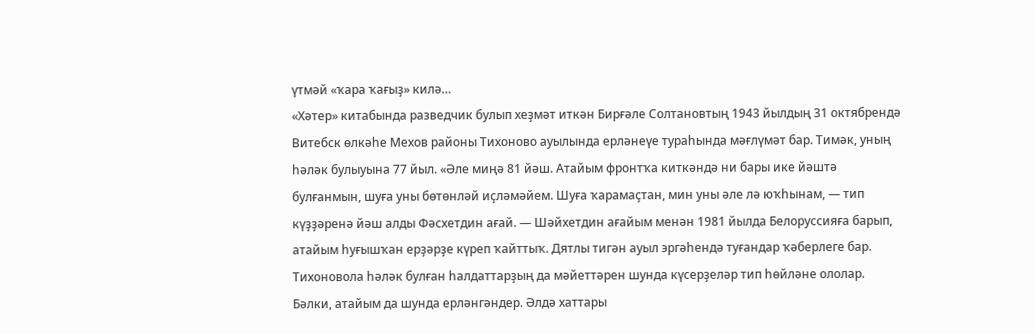үтмәй «ҡара ҡағыҙ» килә…
«Хәтер» китабында разведчик булып хеҙмәт иткән Бирғәле Солтановтың 1943 йылдың 31 октябрендә Витебск өлкәһе Мехов районы Тихоново ауылында ерләнеүе тураһында мәғлүмәт бар. Тимәк, уның һәләк булыуына 77 йыл. «Әле миңә 81 йәш. Атайым фронтҡа киткәндә ни бары ике йәштә булғанмын, шуға уны бөтөнләй иҫләмәйем. Шуға ҡарамаҫтан, мин уны әле лә юҡһынам, — тип күҙҙәренә йәш алды Фәсхетдин ағай. — Шәйхетдин ағайым менән 1981 йылда Белоруссияға барып, атайым һуғышҡан ерҙәрҙе күреп ҡайттыҡ. Дятлы тигән ауыл эргәһендә туғандар ҡәберлеге бар. Тихоновола һәләк булған һалдаттарҙың да мәйеттәрен шунда күсерҙеләр тип һөйләне ололар. Бәлки, атайым да шунда ерләнгәндер. Әлдә хаттары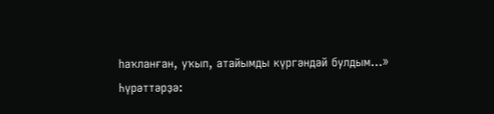һаҡланған, уҡып, атайымды күргәндәй булдым…»
Һүрәттәрҙә: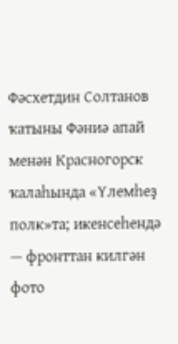Фәсхетдин Солтанов ҡатыны Фәниә апай менән Красногорск ҡалаһында «Үлемһеҙ полк»та; икенсеһендә — фронттан килгән фото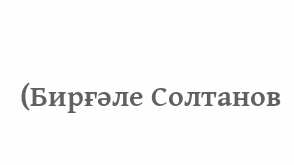(Бирғәле Солтанов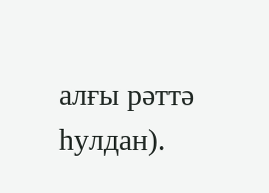алғы рәттә һулдан).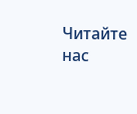Читайте нас